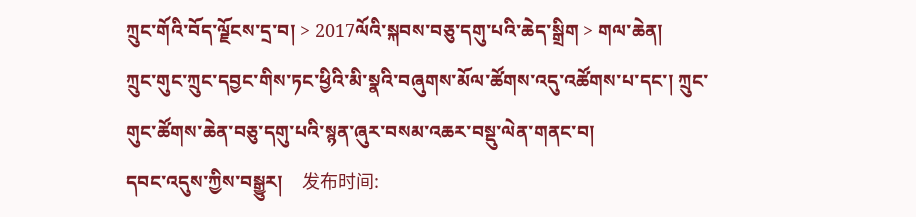ཀྲུང་གོའི་བོད་ལྗོངས་དྲ་བ། > 2017ལོའི་སྐབས་བཅུ་དགུ་པའི་ཆེད་སྒྲིག > གལ་ཆེན།
ཀྲུང་གུང་ཀྲུང་དབྱང་གིས་ཏང་ཕྱིའི་མི་སྣའི་བཞུགས་མོལ་ཚོགས་འདུ་འཚོགས་པ་དང་། ཀྲུང་གུང་ཚོགས་ཆེན་བཅུ་དགུ་པའི་སྙན་ཞུར་བསམ་འཆར་བསྡུ་ལེན་གནང་བ།
དབང་འདུས་ཀྱིས་བསྒྱུར།    发布时间: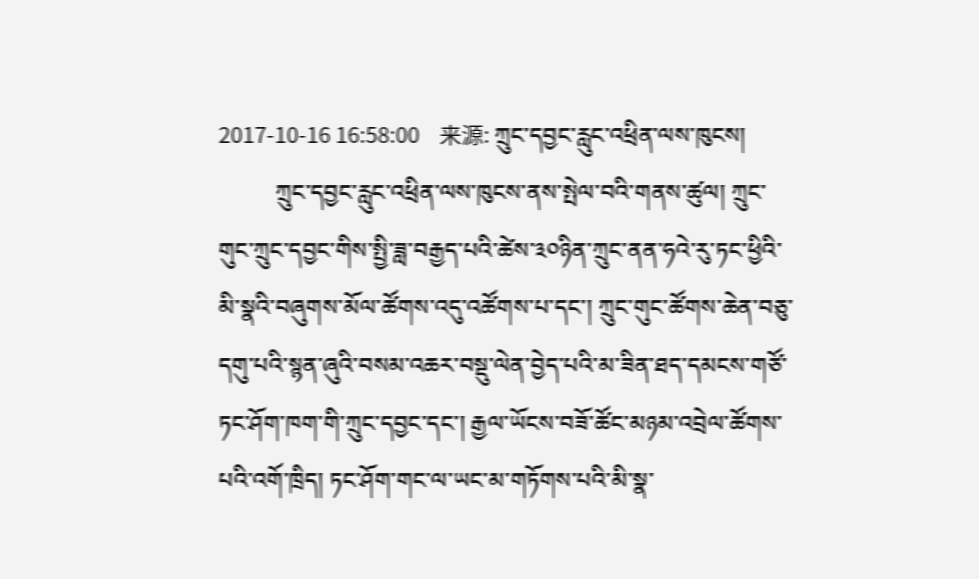2017-10-16 16:58:00    来源: ཀྲུང་དབྱང་རླུང་འཕྲིན་ལས་ཁུངས།
          ཀྲུང་དབྱང་རླུང་འཕྲིན་ལས་ཁུངས་ནས་སྤེལ་བའི་གནས་ཚུལ། ཀྲུང་གུང་ཀྲུང་དབྱང་གིས་སྤྱི་ཟླ་བརྒྱད་པའི་ཚེས་༣༠ཉིན་ཀྲུང་ནན་ཧའེ་རུ་ཏང་ཕྱིའི་མི་སྣའི་བཞུགས་མོལ་ཚོགས་འདུ་འཚོགས་པ་དང་། ཀྲུང་གུང་ཚོགས་ཆེན་བཅུ་དགུ་པའི་སྙན་ཞུའི་བསམ་འཆར་བསྡུ་ལེན་བྱེད་པའི་མ་ཟིན་ཐད་དམངས་གཙོ་ཏང་ཤོག་ཁག་གི་ཀྲུང་དབྱང་དང་། རྒྱལ་ཡོངས་བཟོ་ཚོང་མཉམ་འབྲེལ་ཚོགས་པའི་འགོ་ཁྲིད། ཏང་ཤོག་གང་ལ་ཡང་མ་གཏོགས་པའི་མི་སྣ་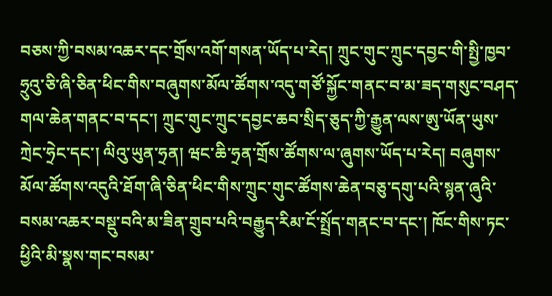བཅས་ཀྱི་བསམ་འཆར་དང་གྲོས་འགོ་གསན་ཡོད་པ་རེད། ཀྲུང་གུང་ཀྲུང་དབྱང་གི་སྤྱི་ཁྱབ་ཧྲུའུ་ཅི་ཞི་ཅིན་ཕིང་གིས་བཞུགས་མོལ་ཚོགས་འདུ་གཙོ་སྐྱོང་གནང་བ་མ་ཟད་གསུང་བཤད་གལ་ཆེན་གནང་བ་དང་། ཀྲུང་གུང་ཀྲུང་དབྱང་ཆབ་སྲིད་ཅུད་ཀྱི་རྒྱུན་ལས་ཨུ་ཡོན་ཡུས་ཀྲེང་ཧྲེང་དང་། ལིའུ་ཡུན་ཧྲན། ཝང་ཆི་ཧྲན་གྲོས་ཚོགས་ལ་ཞུགས་ཡོད་པ་རེད། བཞུགས་མོལ་ཚོགས་འདུའི་ཐོག་ཞི་ཅིན་ཕིང་གིས་ཀྲུང་གུང་ཚོགས་ཆེན་བཅུ་དགུ་པའི་སྙན་ཞུའི་བསམ་འཆར་བསྡུ་བའི་མ་ཟིན་གྲུབ་པའི་བརྒྱུད་རིམ་ངོ་སྤྲོད་གནང་བ་དང་། ཁོང་གིས་ཏང་ཕྱིའི་མི་སྣས་གང་བསམ་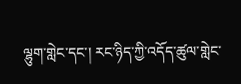ལྷུག་གླེང་དང་། རང་ཉིད་ཀྱི་འདོད་ཚུལ་གླེང་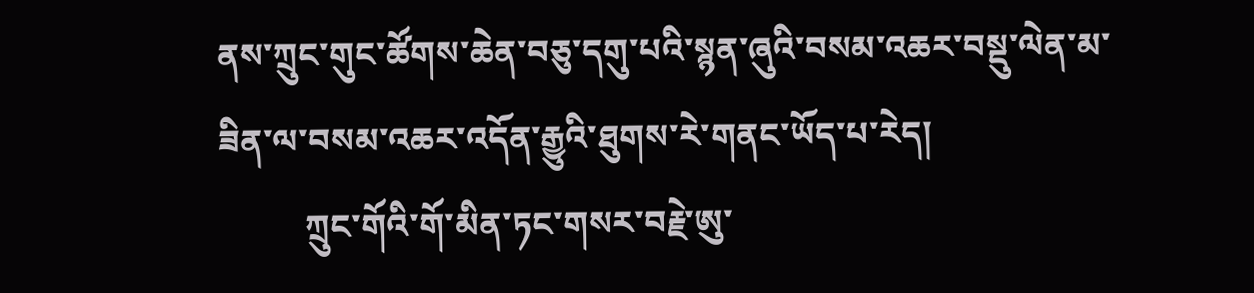ནས་ཀྲུང་གུང་ཚོགས་ཆེན་བཅུ་དགུ་པའི་སྙན་ཞུའི་བསམ་འཆར་བསྡུ་ལེན་མ་ཟིན་ལ་བསམ་འཆར་འདོན་རྒྱུའི་ཐུགས་རེ་གནང་ཡོད་པ་རེད།
          ཀྲུང་གོའི་གོ་མིན་ཏང་གསར་བརྗེ་ཨུ་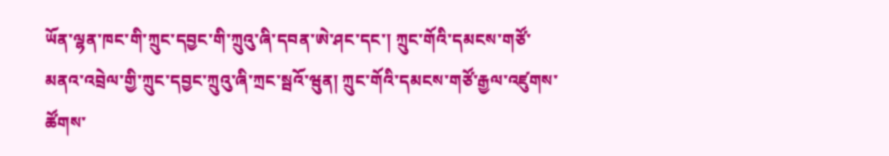ཡོན་ལྷན་ཁང་གི་ཀྲུང་དབྱང་གི་ཀྲུའུ་ཞི་དབན་ཨེ་ཤང་དང་། ཀྲུང་གོའི་དམངས་གཙོ་མནའ་འབྲེལ་གྱི་ཀྲུང་དབྱང་ཀྲུའུ་ཞི་ཀྲང་སྦའོ་ཝུན། ཀྲུང་གོའི་དམངས་གཙོ་རྒྱལ་འཛུགས་ཚོགས་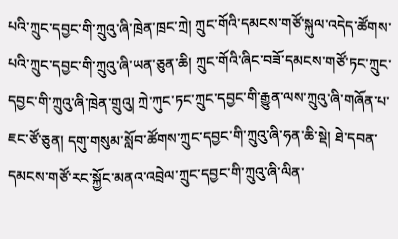པའི་ཀྲུང་དབྱང་གི་ཀྲུའུ་ཞི་ཁྲེན་ཁྲང་ཀྲེ། ཀྲུང་གོའི་དམངས་གཙོ་སྐུལ་འདེད་ཚོགས་པའི་ཀྲུང་དབྱང་གི་ཀྲུའུ་ཞི་ཡན་ཅུན་ཆི། ཀྲུང་གོའི་ཞིང་བཟོ་དམངས་གཙོ་ཏང་ཀྲུང་དབྱང་གི་ཀྲུའུ་ཞི་ཁྲེན་གྲུའུ། ཀྲེ་ཀུང་ཏང་ཀྲུང་དབྱང་གི་རྒྱུན་ལས་ཀྲུའུ་ཞི་གཞོན་པ་ཇང་ཙོ་ཅུན། དགུ་གསུམ་སློབ་ཚོགས་ཀྲུང་དབྱང་གི་ཀྲུའུ་ཞི་ཧན་ཆི་སྡེ། ཐེ་དབན་དམངས་གཙོ་རང་སྐྱོང་མནའ་འབྲེལ་ཀྲུང་དབྱང་གི་ཀྲུའུ་ཞི་ལིན་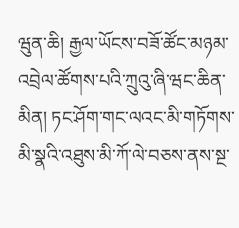ཝུན་ཆི། རྒྱལ་ཡོངས་བཟོ་ཚོང་མཉམ་འབྲེལ་ཚོགས་པའི་ཀྲུའུ་ཞི་ཝང་ཆིན་མིན། ཏང་ཤོག་གང་ལའང་མི་གཏོགས་མི་སྣའི་འཐུས་མི་ཀོ་ལེ་བཅས་ནས་སྔ་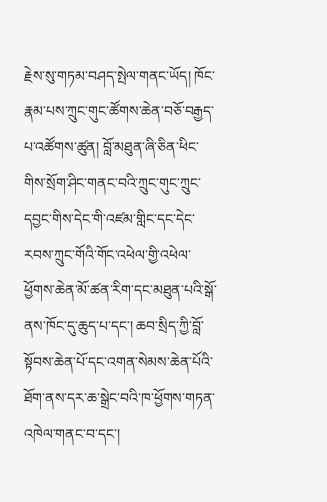རྗེས་སུ་གཏམ་བཤད་སྤེལ་གནང་ཡོད། ཁོང་རྣམ་པས་ཀྲུང་གུང་ཚོགས་ཆེན་བཅོ་བརྒྱད་པ་འཚོགས་ཚུན། བློ་མཐུན་ཞི་ཅིན་ཕིང་གིས་སྲོག་ཤིང་གནང་བའི་ཀྲུང་གུང་ཀྲུང་དབྱང་གིས་དེང་གི་འཛམ་གླིང་དང་དེང་རབས་ཀྲུང་གོའི་གོང་འཕེལ་གྱི་འཕེལ་ཕྱོགས་ཆེན་མོ་ཚན་རིག་དང་མཐུན་པའི་སྒོ་ནས་ཁོང་དུ་ཆུད་པ་དང་། ཆབ་སྲིད་ཀྱི་བློ་སྟོབས་ཆེན་པོ་དང་འགན་སེམས་ཆེན་པོའི་ཐོག་ནས་དར་ཆ་སྒྲེང་བའི་ཁ་ཕྱོགས་གཏན་འཁེལ་གནང་བ་དང་།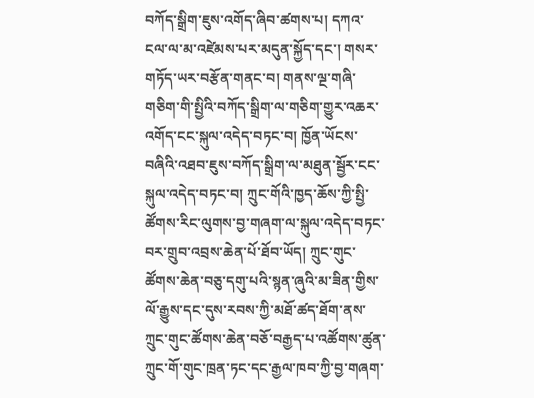བཀོད་སྒྲིག་ཇུས་འགོད་ཞིབ་ཚགས་པ། དཀའ་ངལ་ལ་མ་འཛེམས་པར་མདུན་སྐྱོད་དང་། གསར་གཏོད་ཡར་བརྩོན་གནང་བ། གནས་ལྔ་གཞི་གཅིག་གི་སྤྱིའི་བཀོད་སྒྲིག་ལ་གཅིག་གྱུར་འཆར་འགོད་ངང་སྐུལ་འདེད་བཏང་བ། ཁྱོན་ཡོངས་བཞིའི་འཐབ་ཇུས་བཀོད་སྒྲིག་ལ་མཐུན་སྦྱོར་ངང་སྐུལ་འདེད་བཏང་བ། ཀྲུང་གོའི་ཁྱད་ཆོས་ཀྱི་སྤྱི་ཚོགས་རིང་ལུགས་བྱ་གཞག་ལ་སྐུལ་འདེད་བཏང་བར་གྲུབ་འབྲས་ཆེན་པོ་ཐོབ་ཡོད། ཀྲུང་གུང་ཚོགས་ཆེན་བཅུ་དགུ་པའི་སྙན་ཞུའི་མ་ཟིན་གྱིས་ལོ་རྒྱུས་དང་དུས་རབས་ཀྱི་མཐོ་ཚད་ཐོག་ནས་ཀྲུང་གུང་ཚོགས་ཆེན་བཅོ་བརྒྱད་པ་འཚོགས་ཚུན་ཀྲུང་གོ་གུང་ཁྲན་ཏང་དང་རྒྱལ་ཁབ་ཀྱི་བྱ་གཞག་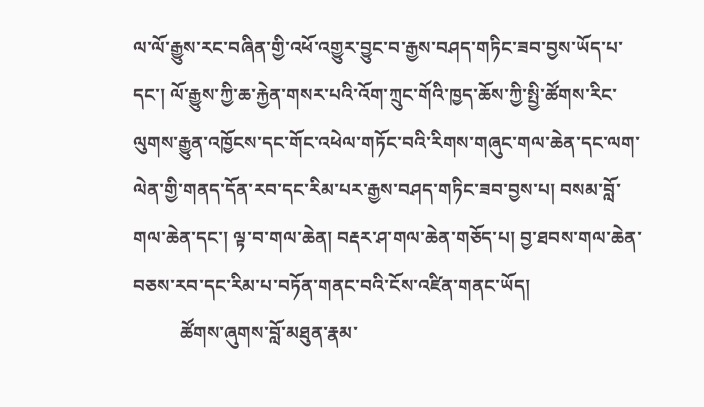ལ་ལོ་རྒྱུས་རང་བཞིན་གྱི་འཕོ་འགྱུར་བྱུང་བ་རྒྱས་བཤད་གཏིང་ཟབ་བྱས་ཡོད་པ་དང་། ལོ་རྒྱུས་ཀྱི་ཆ་རྐྱེན་གསར་པའི་འོག་ཀྲུང་གོའི་ཁྱད་ཆོས་ཀྱི་སྤྱི་ཚོགས་རིང་ལུགས་རྒྱུན་འཁྱོངས་དང་གོང་འཕེལ་གཏོང་བའི་རིགས་གཞུང་གལ་ཆེན་དང་ལག་ལེན་གྱི་གནད་དོན་རབ་དང་རིམ་པར་རྒྱས་བཤད་གཏིང་ཟབ་བྱས་པ། བསམ་བློ་གལ་ཆེན་དང་། ལྟ་བ་གལ་ཆེན། བརྡར་ཤ་གལ་ཆེན་གཅོད་པ། བྱ་ཐབས་གལ་ཆེན་བཅས་རབ་དང་རིམ་པ་བཏོན་གནང་བའི་ངོས་འཛིན་གནང་ཡོད།
          ཚོགས་ཞུགས་བློ་མཐུན་རྣམ་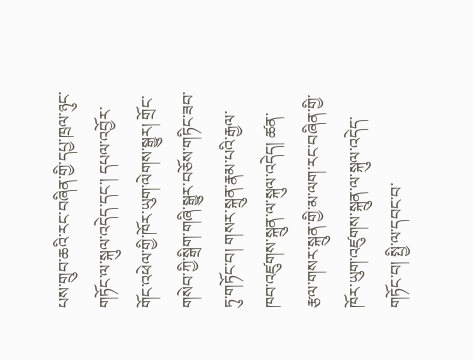པས་གྲུབ་ཆའི་རང་བཞིན་གྱི་དཔྱ་ཁྲལ་ཉུང་གཏོང་ལ་སྐུལ་འདེད་དང་། དཔལ་འབྱོར་གོང་འཕེལ་གྱི་ཁོར་ཡུག་ལེགས་སྒྱུར། གྲོང་གསེབ་ཀྱི་སྒྲིག་གཞི་སྒྱུར་བཅོས་གཏིང་ཟབ་ཏུ་གཏོང་བ། གསར་སྐྲུན་རྣམ་པའི་རྒྱལ་ཁབ་འཛུགས་སྐྲུན་ལ་སྐུལ་འདེད། ཚན་རྩལ་གསར་སྐྲུན་གྱི་མ་ལག་རང་བཞིན་གྱི་ཁོར་ཡུག་འཛུགས་སྐྲུན་ལ་སྐུལ་འདེད་གཏོང་བ། སྤྱི་ལ་དབང་བ་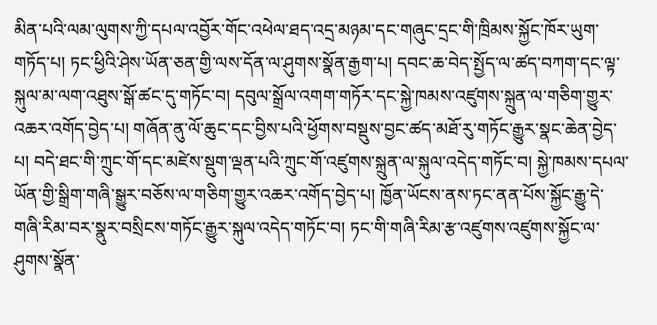མིན་པའི་ལམ་ལུགས་ཀྱི་དཔལ་འབྱོར་གོང་འཕེལ་ཐད་འདྲ་མཉམ་དང་གཞུང་དྲང་གི་ཁྲིམས་སྐྱོང་ཁོར་ཡུག་གཏོད་པ། ཏང་ཕྱིའི་ཤེས་ཡོན་ཅན་གྱི་ལས་དོན་ལ་ཤུགས་སྣོན་རྒྱག་པ། དབང་ཆ་བེད་སྤྱོད་ལ་ཚད་བཀག་དང་ལྟ་སྐུལ་མ་ལག་འཐུས་སྒོ་ཚང་དུ་གཏོང་བ། དབུལ་སྒྲོལ་འགག་གཏོར་དང་སྐྱེ་ཁམས་འཛུགས་སྐྲུན་ལ་གཅིག་གྱུར་འཆར་འགོད་བྱེད་པ། གཞོན་ནུ་ལོ་ཆུང་དང་བྱིས་པའི་ཕྱོགས་བསྡུས་བྱང་ཚད་མཐོ་རུ་གཏོང་རྒྱུར་སྣང་ཆེན་བྱེད་པ། བདེ་ཐང་གི་ཀྲུང་གོ་དང་མཛེས་སྡུག་ལྡན་པའི་ཀྲུང་གོ་འཛུགས་སྐྲུན་ལ་སྐུལ་འདེད་གཏོང་བ། སྐྱེ་ཁམས་དཔལ་ཡོན་གྱི་སྒྲིག་གཞི་སྒྱུར་བཅོས་ལ་གཅིག་གྱུར་འཆར་འགོད་བྱེད་པ། ཁྱོན་ཡོངས་ནས་ཏང་ནན་པོས་སྐྱོང་རྒྱུ་དེ་གཞི་རིམ་བར་སྣུར་བསྲིངས་གཏོང་རྒྱུར་སྐུལ་འདེད་གཏོང་བ། ཏང་གི་གཞི་རིམ་རྩ་འཛུགས་འཛུགས་སྐྱོང་ལ་ཤུགས་སྣོན་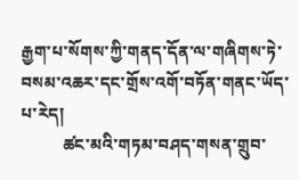རྒྱག་པ་སོགས་ཀྱི་གནད་དོན་ལ་གཞིགས་ཏེ་བསམ་འཆར་དང་གྲོས་འགོ་བཏོན་གནང་ཡོད་པ་རེད།
          ཚང་མའི་གཏམ་བཤད་གསན་གྲུབ་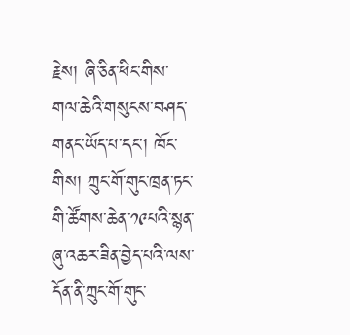རྗེས། ཞི་ཅིན་ཕིང་གིས་གལ་ཆེའི་གསུངས་བཤད་གནང་ཡོད་པ་དང་། ཁོང་གིས། ཀྲུང་གོ་གུང་ཁྲན་ཏང་གི་ཚོགས་ཆེན་༡༩པའི་སྙན་ཞུ་འཆར་ཟིན་བྱེད་པའི་ལས་དོན་ནི་ཀྲུང་གོ་གུང་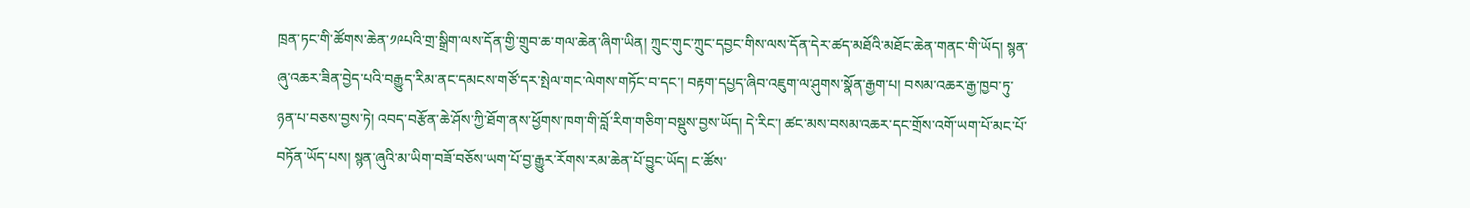ཁྲན་ཏང་གི་ཚོགས་ཆེན་༡༩པའི་གྲ་སྒྲིག་ལས་དོན་གྱི་གྲུབ་ཆ་གལ་ཆེན་ཞིག་ཡིན། ཀྲུང་གུང་ཀྲུང་དབྱང་གིས་ལས་དོན་དེར་ཚད་མཐོའི་མཐོང་ཆེན་གནང་གི་ཡོད། སྙན་ཞུ་འཆར་ཟིན་བྱེད་པའི་བརྒྱུད་རིམ་ནང་དམངས་གཙོ་དར་སྤེལ་གང་ལེགས་གཏོང་བ་དང་། བརྟག་དཔྱད་ཞིབ་འཇུག་ལ་ཤུགས་སྣོན་རྒྱག་པ། བསམ་འཆར་རྒྱ་ཁྱབ་ཏུ་ཉན་པ་བཅས་བྱས་ཏེ། འབད་བརྩོན་ཆེ་ཤོས་ཀྱི་ཐོག་ནས་ཕྱོགས་ཁག་གི་བློ་རིག་གཅིག་བསྡུས་བྱས་ཡོད། དེ་རིང་། ཚང་མས་བསམ་འཆར་དང་གྲོས་འགོ་ཡག་པོ་མང་པོ་བཏོན་ཡོད་པས། སྙན་ཞུའི་མ་ཡིག་བཟོ་བཅོས་ཡག་པོ་བྱ་རྒྱུར་རོགས་རམ་ཆེན་པོ་བྱུང་ཡོད། ང་ཚོས་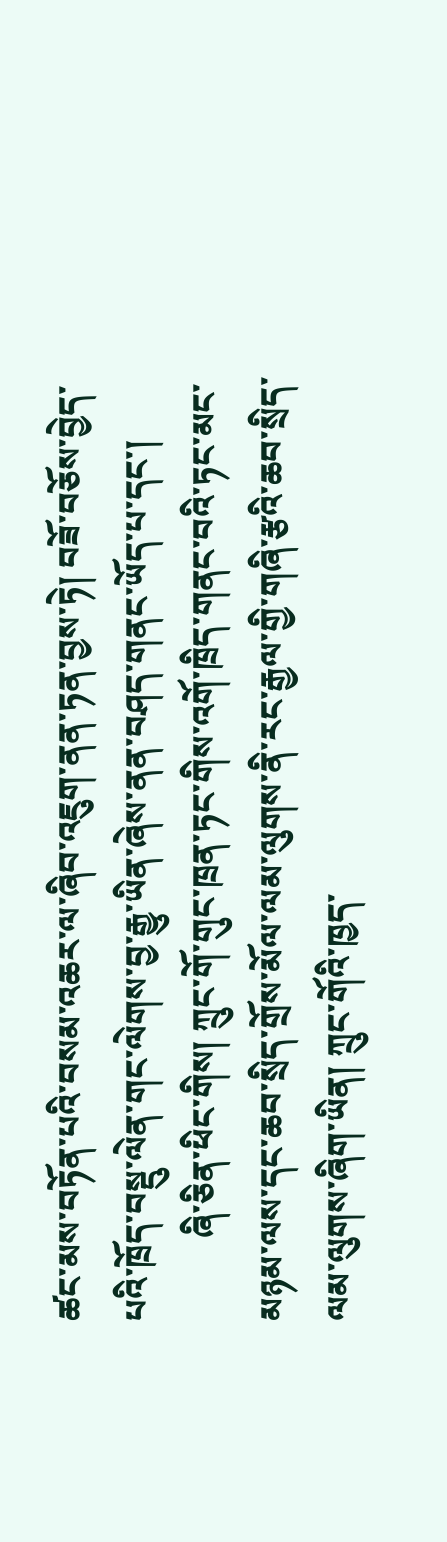ཚང་མས་བཏོན་པའི་བསམ་འཆར་ལ་ཞིབ་འཇུག་ནན་ཏན་བྱས་ཏེ། བཟོ་བཅོས་བྱེད་པའི་ཁྲོད་བསྡུ་ལེན་གང་ལེགས་བྱ་རྒྱུ་ཡིན་ཞེས་ནན་བཤད་གནང་ཡོད་པ་དང་།
          ཞི་ཅིན་ཕིང་གིས། ཀྲུང་གོ་གུང་ཁྲན་ཏང་གིས་འགོ་ཁྲིད་གནང་བའི་ཏང་མང་མཉམ་ལས་དང་ཆབ་སྲིད་གྲོས་མོལ་ལམ་ལུགས་ནི་རང་རྒྱལ་གྱི་གཞི་རྩའི་ཆབ་སྲིད་ལམ་ལུགས་ཞིག་ཡིན། ཀྲུང་གོའི་ཁྱད་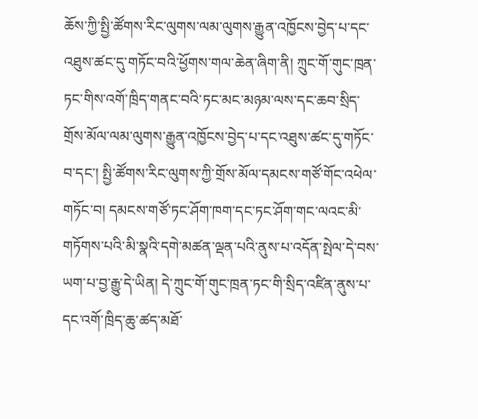ཆོས་ཀྱི་སྤྱི་ཚོགས་རིང་ལུགས་ལམ་ལུགས་རྒྱུན་འཁྱོངས་བྱེད་པ་དང་འཐུས་ཚང་དུ་གཏོང་བའི་ཕྱོགས་གལ་ཆེན་ཞིག་ནི། ཀྲུང་གོ་གུང་ཁྲན་ཏང་གིས་འགོ་ཁྲིད་གནང་བའི་ཏང་མང་མཉམ་ལས་དང་ཆབ་སྲིད་གྲོས་མོལ་ལམ་ལུགས་རྒྱུན་འཁྱོངས་བྱེད་པ་དང་འཐུས་ཚང་དུ་གཏོང་བ་དང་། སྤྱི་ཚོགས་རིང་ལུགས་ཀྱི་གྲོས་མོལ་དམངས་གཙོ་གོང་འཕེལ་གཏོང་བ། དམངས་གཙོ་ཏང་ཤོག་ཁག་དང་ཏང་ཤོག་གང་ལའང་མི་གཏོགས་པའི་མི་སྣའི་དགེ་མཚན་ལྡན་པའི་ནུས་པ་འདོན་སྤེལ་དེ་བས་ཡག་པ་བྱ་རྒྱུ་དེ་ཡིན། དེ་ཀྲུང་གོ་གུང་ཁྲན་ཏང་གི་སྲིད་འཛིན་ནུས་པ་དང་འགོ་ཁྲིད་ཆུ་ཚད་མཐོ་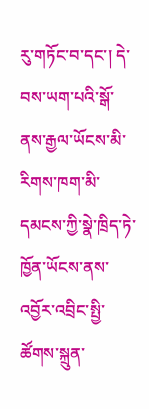རུ་གཏོང་བ་དང་། དེ་བས་ཡག་པའི་སྒོ་ནས་རྒྱལ་ཡོངས་མི་རིགས་ཁག་མི་དམངས་ཀྱི་སྣེ་ཁྲིད་ཏེ་ཁྱོན་ཡོངས་ནས་འབྱོར་འབྲིང་སྤྱི་ཚོགས་སྐྲུན་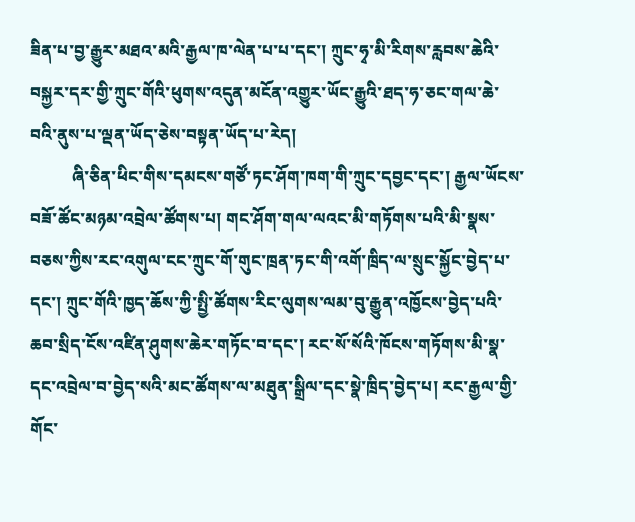ཟིན་པ་བྱ་རྒྱུར་མཐའ་མའི་རྒྱལ་ཁ་ལེན་པ་པ་དང་། ཀྲུང་ཧྭ་མི་རིགས་རླབས་ཆེའི་བསྐྱར་དར་གྱི་ཀྲུང་གོའི་ཕུགས་འདུན་མངོན་འགྱུར་ཡོང་རྒྱུའི་ཐད་ཧ་ཅང་གལ་ཆེ་བའི་ནུས་པ་ལྡན་ཡོད་ཅེས་བསྟན་ཡོད་པ་རེད།
          ཞི་ཅིན་ཕིང་གིས་དམངས་གཙོ་ཏང་ཤོག་ཁག་གི་ཀྲུང་དབྱང་དང་། རྒྱལ་ཡོངས་བཟོ་ཚོང་མཉམ་འབྲེལ་ཚོགས་པ། གང་ཤོག་གལ་ལའང་མི་གཏོགས་པའི་མི་སྣས་བཅས་ཀྱིས་རང་འགུལ་ངང་ཀྲུང་གོ་གུང་ཁྲན་ཏང་གི་འགོ་ཁྲིད་ལ་སྲུང་སྐྱོང་བྱེད་པ་དང་། ཀྲུང་གོའི་ཁྱད་ཆོས་ཀྱི་སྤྱི་ཚོགས་རིང་ལུགས་ལམ་བུ་རྒྱུན་འཁྱོངས་བྱེད་པའི་ཆབ་སྲིད་ངོས་འཛིན་ཤུགས་ཆེར་གཏོང་བ་དང་། རང་སོ་སོའི་ཁོངས་གཏོགས་མི་སྣ་དང་འབྲེལ་བ་བྱེད་སའི་མང་ཚོགས་ལ་མཐུན་སྒྲིལ་དང་སྣེ་ཁྲིད་བྱེད་པ། རང་རྒྱལ་གྱི་གོང་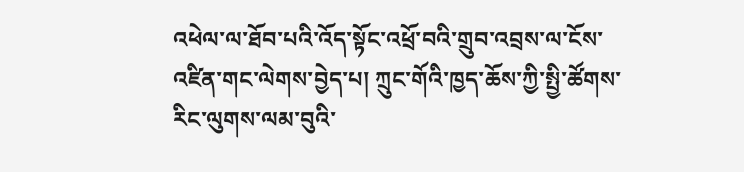འཕེལ་ལ་ཐོབ་པའི་འོད་སྟོང་འཕྲོ་བའི་གྲུབ་འབྲས་ལ་ངོས་འཛིན་གང་ལེགས་བྱེད་པ། ཀྲུང་གོའི་ཁྱད་ཆོས་ཀྱི་སྤྱི་ཚོགས་རིང་ལུགས་ལམ་བུའི་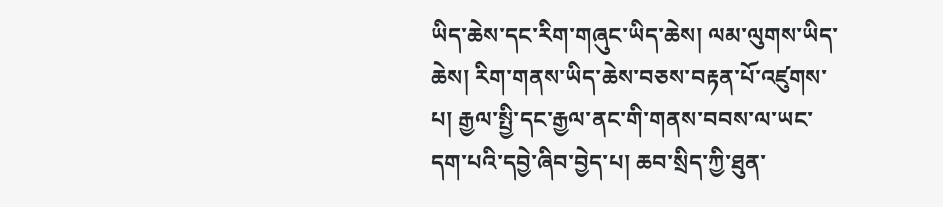ཡིད་ཆེས་དང་རིག་གཞུང་ཡིད་ཆེས། ལམ་ལུགས་ཡིད་ཆེས། རིག་གནས་ཡིད་ཆེས་བཅས་བརྟན་པོ་འཛུགས་པ། རྒྱལ་སྤྱི་དང་རྒྱལ་ནང་གི་གནས་བབས་ལ་ཡང་དག་པའི་དབྱེ་ཞིབ་བྱེད་པ། ཆབ་སྲིད་ཀྱི་ཐུན་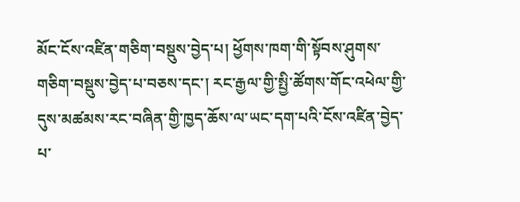མོང་ངོས་འཛིན་གཅིག་བསྡུས་བྱེད་པ། ཕྱོགས་ཁག་གི་སྟོབས་ཤུགས་གཅིག་བསྡུས་བྱེད་པ་བཅས་དང་། རང་རྒྱལ་གྱི་སྤྱི་ཚོགས་གོང་འཕེལ་གྱི་དུས་མཚམས་རང་བཞིན་གྱི་ཁྱད་ཆོས་ལ་ཡང་དག་པའི་ངོས་འཛིན་བྱེད་པ་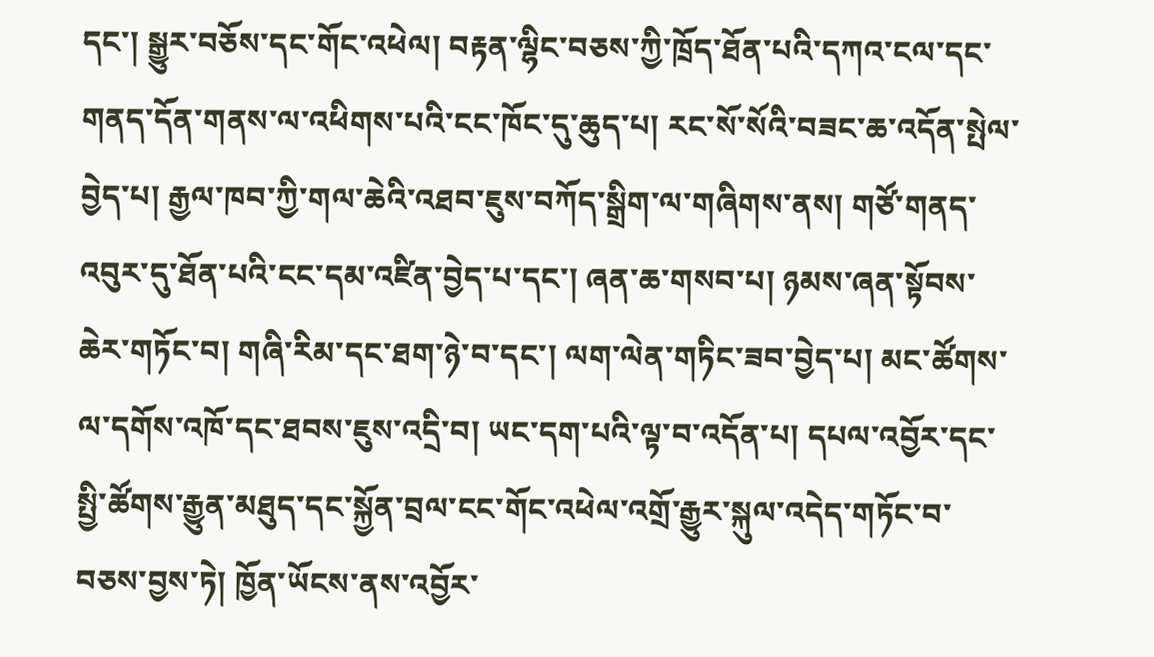དང་། སྒྱུར་བཅོས་དང་གོང་འཕེལ། བརྟན་ལྷིང་བཅས་ཀྱི་ཁྲོད་ཐོན་པའི་དཀའ་ངལ་དང་གནད་དོན་གནས་ལ་འཕིགས་པའི་ངང་ཁོང་དུ་ཆུད་པ། རང་སོ་སོའི་བཟང་ཆ་འདོན་སྤེལ་བྱེད་པ། རྒྱལ་ཁབ་ཀྱི་གལ་ཆེའི་འཐབ་ཇུས་བཀོད་སྒྲིག་ལ་གཞིགས་ནས། གཙོ་གནད་འབུར་དུ་ཐོན་པའི་ངང་དམ་འཛིན་བྱེད་པ་དང་། ཞན་ཆ་གསབ་པ། ཉམས་ཞན་སྟོབས་ཆེར་གཏོང་བ། གཞི་རིམ་དང་ཐག་ཉེ་བ་དང་། ལག་ལེན་གཏིང་ཟབ་བྱེད་པ། མང་ཚོགས་ལ་དགོས་འཁོ་དང་ཐབས་ཇུས་འདྲི་བ། ཡང་དག་པའི་ལྟ་བ་འདོན་པ། དཔལ་འབྱོར་དང་སྤྱི་ཚོགས་རྒྱུན་མཐུད་དང་སྐྱོན་བྲལ་ངང་གོང་འཕེལ་འགྲོ་རྒྱུར་སྐུལ་འདེད་གཏོང་བ་བཅས་བྱས་ཏེ། ཁྱོན་ཡོངས་ནས་འབྱོར་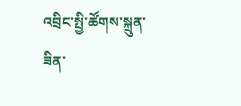འབྲིང་སྤྱི་ཚོགས་སྐྲུན་ཟིན་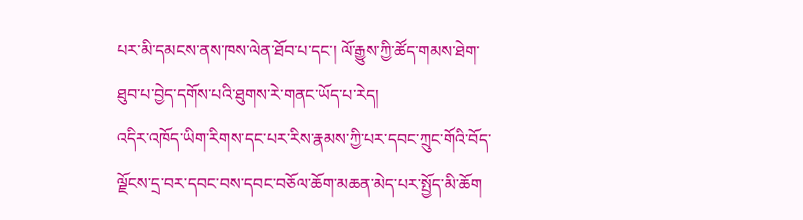པར་མི་དམངས་ནས་ཁས་ལེན་ཐོབ་པ་དང་། ལོ་རྒྱུས་ཀྱི་ཚོད་གམས་ཐེག་ཐུབ་པ་བྱེད་དགོས་པའི་ཐུགས་རེ་གནང་ཡོད་པ་རེད།
འདིར་འཁོད་ཡིག་རིགས་དང་པར་རིས་རྣམས་ཀྱི་པར་དབང་ཀྲུང་གོའི་བོད་ལྗོངས་དྲ་བར་དབང་བས་དབང་བཅོལ་ཆོག་མཆན་མེད་པར་སྤྱོད་མི་ཆོག